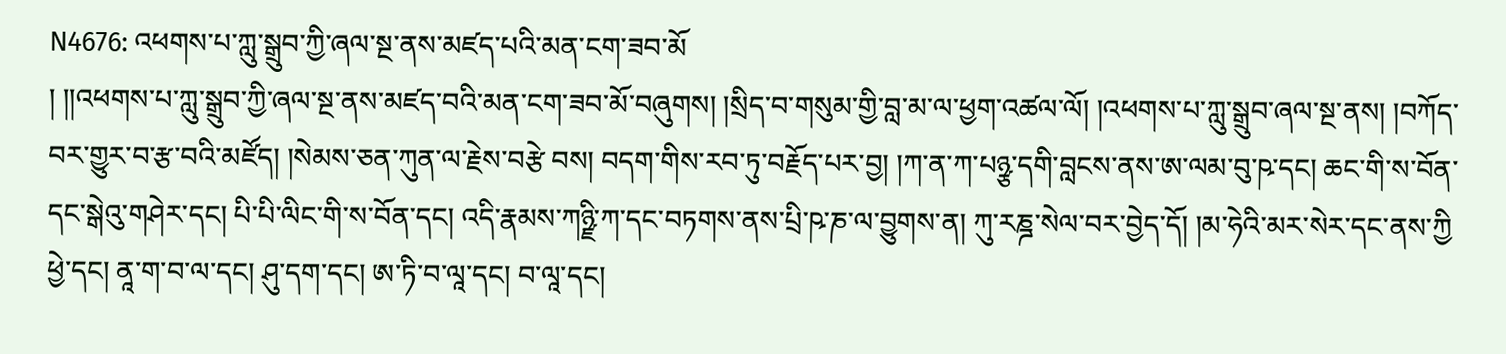N4676: འཕགས་པ་ཀླུ་སྒྲུབ་ཀྱི་ཞལ་སྔ་ནས་མཛད་པའི་མན་ངག་ཟབ་མོ
། །།འཕགས་པ་ཀླུ་སྒྲུབ་ཀྱི་ཞལ་སྔ་ནས་མཛད་བའི་མན་ངག་ཟབ་མོ་བཞུགས། །སྲིད་བ་གསུམ་གྱི་བླ་མ་ལ་ཕྱག་འཚལ་ལོ། །འཕགས་པ་ཀླུ་སྒྲུབ་ཞལ་སྔ་ནས། །བཀོད་བར་གྱུར་བ་རྩ་བའི་མཛོད། །སེམས་ཅན་ཀུན་ལ་རྗེས་བརྩེ བས། བདག་གིས་རབ་ཏུ་བརྗོད་པར་བྱ། །ཀ་ན་ཀ་པཉྩ་དགི་བླངས་ནས་ཨ་ལམ་བུ་ཥ་དང། ཆང་གི་ས་བོན་དང་སྒེའུ་གཤེར་དང། པི་པི་ལིང་གི་ས་བོན་དང། འདི་རྣམས་ཀཉྫི་ཀ་དང་བཏགས་ནས་པྲི་ཥ་ཎ་ལ་བྱུགས་ན། ཀུ་རཎྜ་སེལ་བར་བྱེད་དོ། །མ་ཧེའི་མར་སེར་དང་ནས་ཀྱི ཕྱེ་དང། ནཱ་ག་བ་ལ་དང། ཤུ་དག་དང། ཨ་ཏི་བ་ལཱ་དང། བ་ལཱ་དང།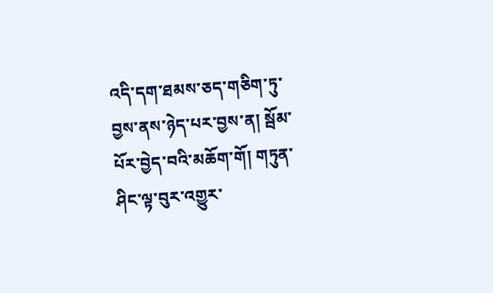འདི་དག་ཐམས་ཅད་གཅིག་ཏུ་བྱས་ནས་ཉེད་པར་བྱས་ན། སྦོམ་པོར་བྱེད་བའི་མཆོག་གོ། གཏུན་ཤིང་ལྟ་བུར་འགྱུར་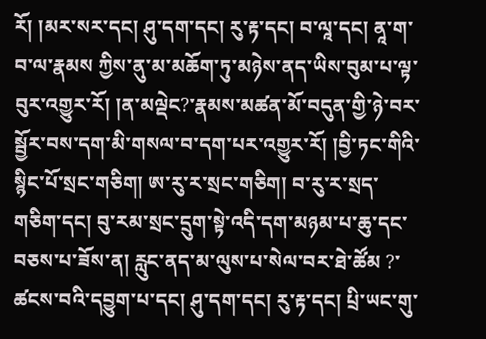རོ། །མར་སར་དང། ཤུ་དག་དང། རུ་རྟ་དང། བ་ལཱ་དང། ནཱ་ག་བ་ལ་རྣམས ཀྱིས་ནུ་མ་མཆོག་ཏུ་མཉེས་ནད་ཡིས་བུམ་པ་ལྟ་བུར་འགྱུར་རོ། །ན་མལྡེང?་རྣམས་མཚན་མོ་བདུན་གྱི་ཉེ་བར་སྦྱོར་བས་དག་མི་གསལ་བ་དག་པར་འགྱུར་རོ། །བྱི་ཏང་གིའི་སྙིང་པོ་སྲང་གཅིག། ཨ་རུ་ར་སྲང་གཅིག། བ་རུ་ར་སྲད་གཅིག་དང། བུ་རམ་སྲང་དྲུག་སྟེ་འདི་དག་མཉམ་པ་ཆུ་དང་བཅས་པ་ཟོས་ན། རླུང་ནད་མ་ལུས་པ་སེལ་བར་ཐེ་ཚོམ ?་ཚངས་བའི་དབྱུག་པ་དང། ཤུ་དག་དང། རུ་རྟ་དང། པྲི་ཡང་གུ་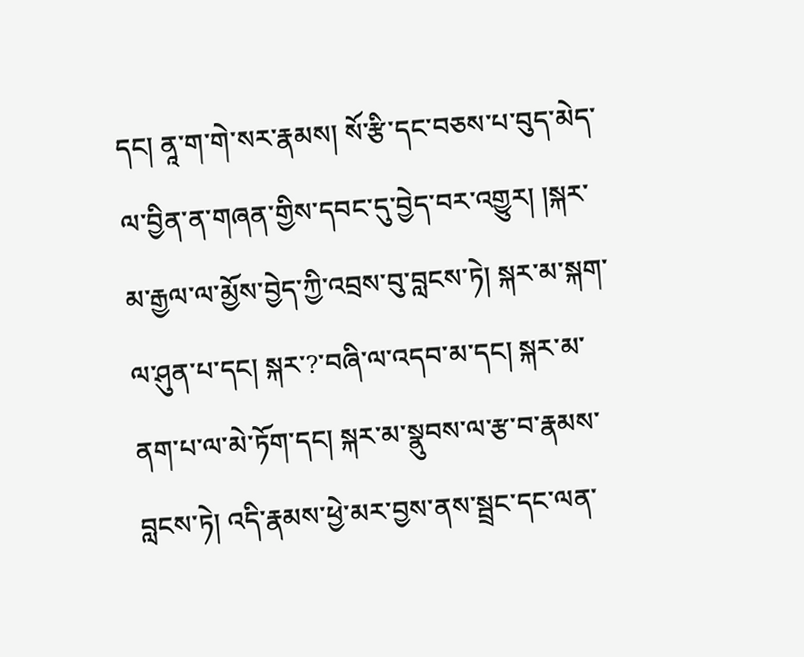དང། ནཱ་ག་གེ་སར་རྣམས། སོ་རྩི་དང་བཅས་པ་བུད་མེད་ལ་བྱིན་ན་གཞན་གྱིས་དབང་དུ་བྱེད་བར་འགྱུར། །སྐར་མ་རྒྱལ་ལ་མྱོས་བྱེད་ཀྱི་འབྲས་བུ་བླངས་ཏེ། སྐར་མ་སྐག་ལ་ཤུན་པ་དང། སྐར་?་བཞི་ལ་འདབ་མ་དང། སྐར་མ་ནག་པ་ལ་མེ་ཏོག་དང། སྐར་མ་སྣུབས་ལ་རྩ་བ་རྣམས་བླངས་ཏེ། འདི་རྣམས་ཕྱེ་མར་བྱས་ནས་སྦྲང་དང་ལན་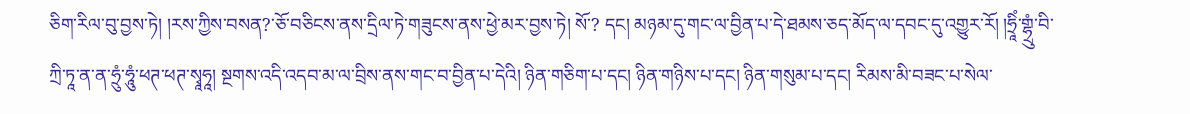ཅིག་རིལ་བུ་བྱས་ཏེ། །རས་ཀྱིས་བསན?་ཅོ་བཅིངས་ནས་དྲིལ་ཏེ་གཟུངས་ནས་ཕྱེ་མར་བྱས་ཏེ། སོ་? དང། མཉམ་དུ་གང་ལ་བྱིན་པ་དེ་ཐམས་ཅད་མོད་ལ་དབང་དུ་འགྱུར་རོ། །ཧྲཱིཾ་གྷྲུཾ་བི་ཀྲི་ཏཱ་ན་ན་ཧྲུཾ་ཧཱུཾ་ཕཊ་ཕཊ་སྭཱཧཱ། སྔགས་འདི་འདབ་མ་ལ་བྲིས་ནས་གང་བ་བྱིན་པ་དེའི། ཉིན་གཅིག་པ་དང། ཉིན་གཉིས་པ་དང། ཉིན་གསུམ་པ་དང། རིམས་མི་བཟང་པ་སེལ་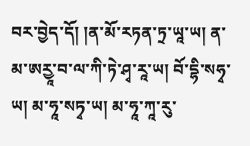བར་བྱེད་དོ། །ན་མོ་རཏན་ཏྲ་ཡཱ་ཡ། ན་མ་ཨརྱཱ་བ་ལ་ཀི་ཏེ་ཤྭ་རཱ་ཡ། བོ་དྷི་སཧྭ་ཡ། མ་ཧཱ་སཏྭ་ཡ། མ་ཧཱ་ཀཱ་རུ་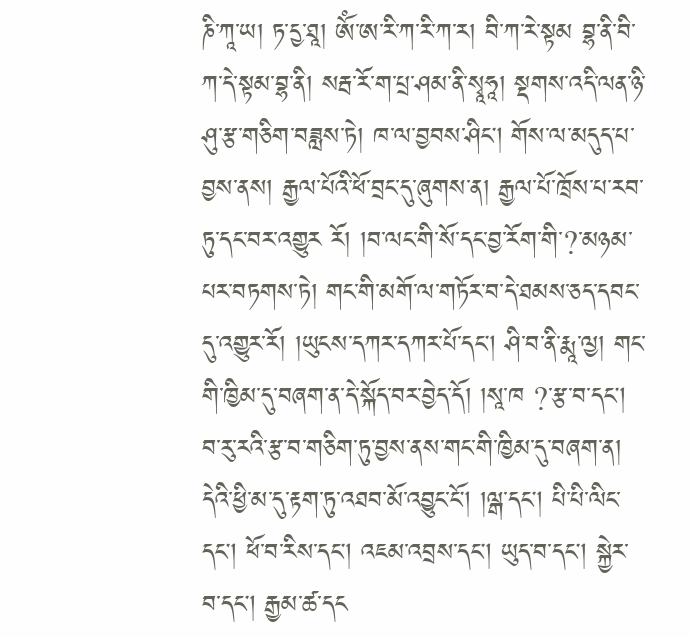ཎི་ཀཱ་ཡ། ཏ་དྱ་ཐཱ། ཨོཾ་ཨ་རི་ཀ་རི་ཀ་ར། བི་ཀ་རེ་སྟམ བྷ་ནི་བི་ཀ་དེ་སྟམ་བྷ་ནི། སརྦ་རོ་ག་པྲ་ཤམ་ནི་སྭཱཧཱ། སྡགས་འདི་ལན་ཉི་ཤུ་རྩ་གཅིག་བཟླས་ཏེ། ཁ་ལ་བྱབས་ཤིང། གོས་ལ་མདུད་པ་བྱས་ནས། རྒྱལ་པོའི་ཕོ་བྲང་དུ་ཞུགས་ན། རྒྱལ་པོ་ཁྲོས་པ་རབ་ཏུ་དང་བར་འགྱུར རོ། །བ་ལང་གི་སོ་དང་བྱ་རོག་གི་?་མཉམ་པར་བཏགས་ཏེ། གང་གི་མགོ་ལ་གཏོར་བ་དེ་ཐམས་ཅད་དབང་དུ་འགྱུར་རོ། །ཡུངས་དཀར་དཀར་པོ་དང། ཤི་བ་ནི་རྨཱ་ལྱ། གང་གི་ཁྱིམ་དུ་བཞག་ན་དེ་སྐོད་བར་བྱེད་དོ། །སཱ་ཁ ?་རྩ་བ་དང། བ་རུ་རའི་རྩ་བ་གཅིག་ཏུ་བྱས་ནས་གང་གི་ཁྱིམ་དུ་བཞག་ན། དེའི་ཕྱི་མ་དུ་རྟག་ཏུ་འཐབ་མོ་འབྱུང་ངོ། །ལྒ་དང། པི་པི་ལིང་དང། ཕོ་བ་རིས་དང། འཇམ་འབྲས་དང། ཡུད་བ་དང། སྐྱེར་བ་དང། རྒྱམ་ཚ་དང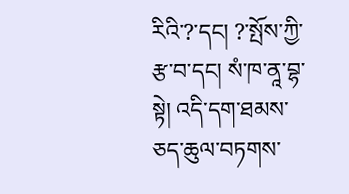རིའི་?་དང། ?་སྤོས་ཀྱི་རྩ་བ་དང། སཾ་ཁ་ནཱ་བྷ་སྟེ། འདི་དག་ཐམས་ཅད་ཆུལ་བཏགས་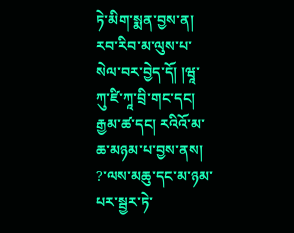ཏེ་མིག་སྨན་བྱས་ན། རབ་རིབ་མ་ལུས་པ་སེལ་བར་བྱེད་དོ། །ཝཱ་ཀུ་ཛི་ཀཱ་བྲི་གང་དང། རྒྱམ་ཚ་དང། རའིའོ་མ་ཆ་མཉམ་པ་བྱས་ནས། ?་ལས་མཆུ་དང་མ་ཉམ་པར་སྦྱར་ཏེ་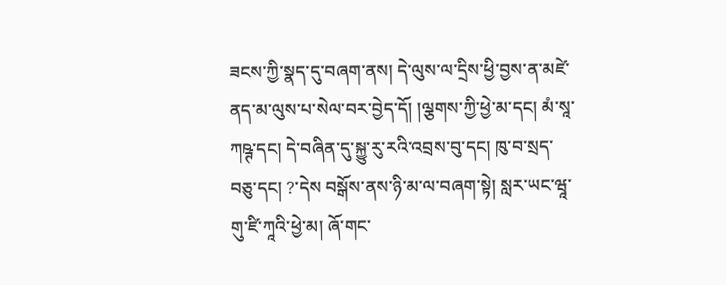ཟངས་ཀྱི་སྣད་དུ་བཞག་ནས། དེ་ལུས་ལ་དྲིས་ཕྱི་བྱས་ན་མཛེ་ནད་མ་ལུས་པ་སེལ་བར་བྱེད་དོ། །ལྕགས་ཀྱི་ཕྱེ་མ་དང། མཾ་སཱ་ཀཥྚ་དང། དེ་བཞིན་དུ་སྐྱུ་རུ་རའི་འབྲས་བུ་དང། ཁུ་བ་སྲད་བཅུ་དང། ?་དེས བསྒོས་ནས་ཉི་མ་ལ་བཞག་སྟེ། སླར་ཡང་ཝཱ་གུ་ཛི་ཀཱའི་ཕྱེ་མ། ཞོ་གང་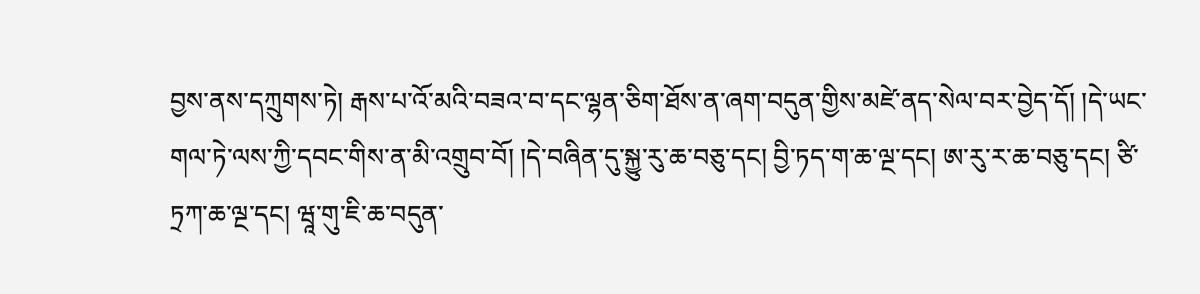བྱས་ནས་དཀྲུགས་ཏེ། རྒས་པ་འོ་མའི་བཟའ་བ་དང་ལྷན་ཅིག་ཐོས་ན་ཞག་བདུན་གྱིས་མཛེ་ནད་སེལ་བར་བྱེད་དོ། །དེ་ཡང་གལ་ཏེ་ལས་ཀྱི་དབང་གིས་ན་མི་འགྲུབ་བོ། །དེ་བཞིན་དུ་སྐྱུ་རུ་ཆ་བཅུ་དང། བྱི་ཏད་ག་ཆ་ལྔ་དང། ཨ་རུ་ར་ཆ་བཅུ་དང། ཙི་ཏྲཀ་ཆ་ལྔ་དང། ཝཱ་གུ་ཇི་ཆ་བདུན་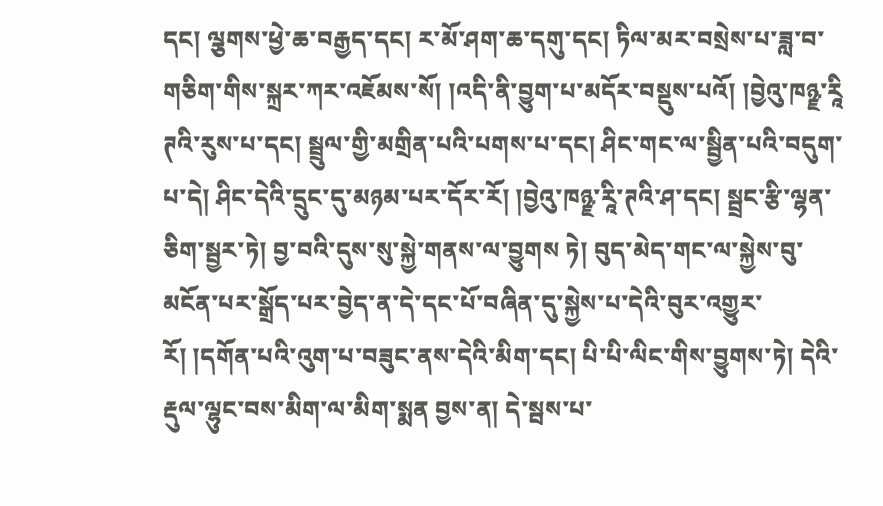དང། ལྕགས་ཕྱེ་ཆ་བརྒྱད་དང། ར་མོ་ཤག་ཆ་དགུ་དང། ཏིལ་མར་བསྲེས་པ་ཟླ་བ་གཅིག་གིས་སྐྲར་ཀར་འཇོམས་སོ། །འདི་ནི་བྱུག་པ་མདོར་བསྡུས་པའོ། །བྱེའུ་ཁཉྫ་རཱི ཊའི་རུས་པ་དང། སྦྲུལ་གྱི་མགྲིན་པའི་པགས་པ་དང། ཤིང་གང་ལ་སྦྱིན་པའི་བདུག་པ་དེ། ཤིང་དེའི་དྲུང་དུ་མཉམ་པར་དོར་རོ། །བྱེའུ་ཁཉྫ་རཱི་ཊའི་ཤ་དང། སྦྲང་རྩི་ལྷན་ཅིག་སྦྱར་ཏེ། བྱ་བའི་དུས་སུ་སྐྱེ་གནས་ལ་བྱུགས ཏེ། བུད་མེད་གང་ལ་སྐྱེས་བུ་མངོན་པར་སྒྲོད་པར་བྱེད་ན་དེ་དང་པོ་བཞིན་དུ་སྐྱེས་པ་དེའི་བུར་འགྱུར་རོ། །དགོན་པའི་འུག་པ་བཟུང་ནས་དེའི་མིག་དང། པི་པི་ལིང་གིས་བྱུགས་ཏེ། དེའི་རྡུལ་ལྷུང་བས་མིག་ལ་མིག་སྨན བྱས་ན། དེ་སྦས་པ་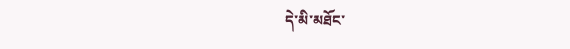དེ་མི་མཐོང་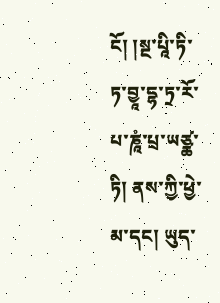ངོ། །སྔ་པཱི་ཏི་ཏ་བྱཱ་དྷ་ཏྲ་རོ་པ་ཎཱཾ་པྲ་ཡཙྪ་ཏི། ནས་ཀྱི་ཕྱེ་མ་དང། ཡུད་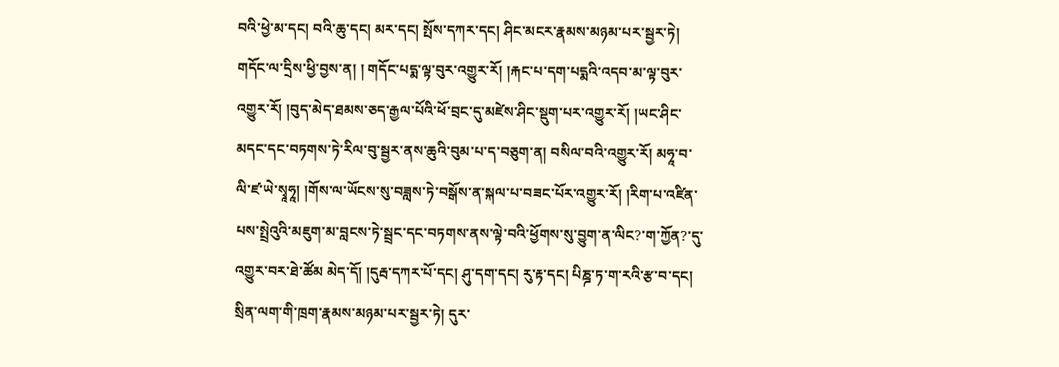བའི་ཕྱེ་མ་དང། བའི་ཆུ་དང། མར་དང། སྤོས་དཀར་དང། ཤིང་མངར་རྣམས་མཉམ་པར་སྦྱར་ཏེ། གདོང་ལ་དྲིས་ཕྱི་བྱས་ན། ། གདོང་པདྨ་ལྟ་བུར་འགྱུར་རོ། །རྐང་པ་དག་པདྨའི་འདབ་མ་ལྟ་བུར་འགྱུར་རོ། །བུད་མེད་ཐམས་ཅད་རྒྱལ་པོའི་ཕོ་བྲང་དུ་མཛེས་ཤིང་སྡུག་པར་འགྱུར་རོ། །ཡང་ཤིང་མདང་དང་བཏགས་ཏེ་རིལ་བུ་སྦྱར་ནས་ཆུའི་བུམ་པ་ད་བཅུག་ན། བསིལ་བའི་འགྱུར་རོ། མཧཱ་བ་ལི་ཛ་ཡེ་སྭཱཧཱ། །གོས་ལ་ཡོངས་སུ་བཟླས་ཏེ་བསྒོས་ན་སྐལ་པ་བཟང་པོར་འགྱུར་རོ། །རིག་པ་འཛིན་པས་སྤྲེའུའི་མཇུག་མ་བླངས་ཏེ་སྦྲང་དང་བཏགས་ནས་ལྟེ་བའི་ཕྱོགས་སུ་བྱུག་ན་ལིང?་ག་ཀྱོན?་དུ་འགྱུར་བར་ཐེ་ཚོམ མེད་དོ། །དུརྦ་དཀར་པོ་དང། ཤུ་དག་དང། རུ་རྟ་དང། པིཎྜ་ཏ་ག་རའི་རྩ་བ་དང། སྲིན་ལག་གི་ཁྲག་རྣམས་མཉམ་པར་སྦྱར་ཏེ། དུར་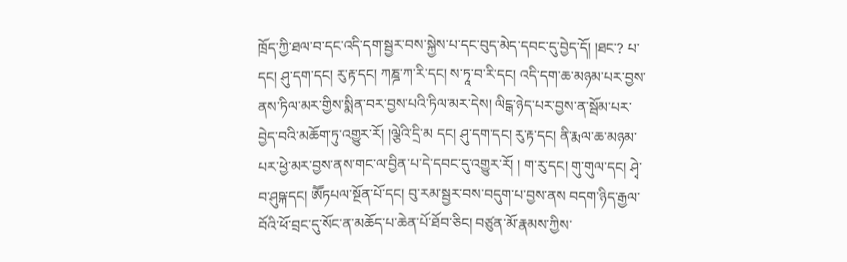ཁྲོད་ཀྱི་ཐལ་བ་དང་འདི་དག་སྦྱར་བས་སྐྱེས་པ་དང་བུད་མེད་དབང་དུ་བྱེད་དོ། །ཐང་? པ་དང། ཤུ་དག་དང། རུ་རྟ་དང། ཀཎྜ་ཀ་རི་དང། ས་ཏཱ་བ་རི་དང། འདི་དག་ཆ་མཉམ་པར་བྱས་ནས་ཏིལ་མར་གྱིས་སྨིན་བར་བྱས་པའི་ཏིལ་མར་དེས། ལིངྒ་ཉེད་པར་བྱས་ན་སྦོམ་པར་བྱེད་བའི་མཆོག་ཏུ་འགྱུར་རོ། །ལྕེའི་དྲི་མ དང། ཤུ་དག་དང། རུ་རྟ་དང། ནི་རྨལ་ཆ་མཉམ་པར་ཕྱེ་མར་བྱས་ནས་གང་ལ་བྱིན་པ་དེ་དབང་དུ་འགྱུར་རོ། ། ག་རུ་དང། གུ་གུལ་དང། ཤྭེ་བ་ཤུཥྐ་དང། ཨཽཏཔལ་སྔོན་པོ་དང། བུ་རམ་སྦྱར་བས་བདུག་པ་བྱས་ནས བདག་ཉིད་རྒྱལ་བོའི་ཕོ་བྲང་དུ་སོང་ན་མཆོད་པ་ཆེན་པོ་ཐོབ་ཅིང། བཙུན་མོ་རྣམས་ཀྱིས་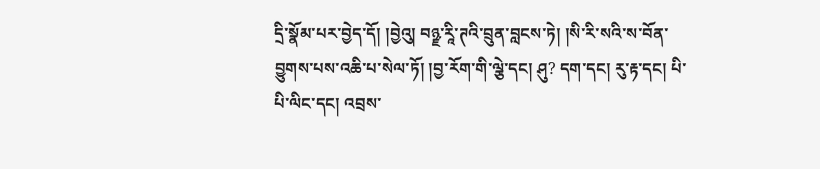དྲི་སྣོམ་པར་བྱེད་དོ། །བྱེའུ། བཉྫ་རཱི་ཊའི་བྲུན་བླངས་ཏེ། །སི་རི་སའི་ས་བོན་བྱུགས་པས་འཆི་པ་སེལ་ཏོ། །བྱ་རོག་གི་ལྕེ་དང། ཤུ? དག་དང། རུ་རྟ་དང། པི་པི་ལིང་དང། འབྲས་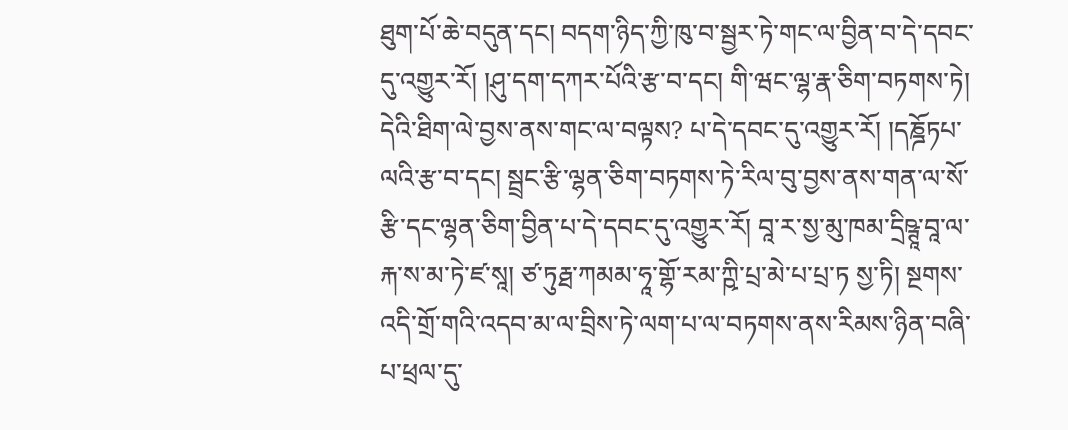ཐུག་པོ་ཆེ་བདུན་དང། བདག་ཉིད་ཀྱི་ཁུ་བ་སྦྱར་ཏེ་གང་ལ་བྱིན་བ་དེ་དབང་དུ་འགྱུར་རོ། །ཤུ་དག་དཀར་པོའི་རྩ་བ་དང། གི་ཝང་ལྷ་རྣ་ཅིག་བཏགས་ཏེ། དེའི་ཐིག་ལེ་བྱས་ནས་གང་ལ་བལྟས? པ་དེ་དབང་དུ་འགྱུར་རོ། །དཎྜོཏཔ་ལའི་རྩ་བ་དང། སྦྲང་རྩི་ལྷན་ཅིག་བཏགས་ཏེ་རིལ་བུ་བྱས་ནས་གན་ལ་སོ་རྩི་དང་ལྷན་ཅིག་བྱིན་པ་དེ་དབང་དུ་འགྱུར་རོ། བཱ་ར་སྱ་མུ་ཁམ་དྲིཥྚཱ་བཱ་ལ་རྐ་ས་མ་ཏེ་ཛ་སཱ། ཙ་ཏུརྠ་ཀམམ་ཧཱ་གྷོ་རམ་ཀྵི་པྲ་མེ་པ་པྲ་ཏ སྱ་ཏི། སྔགས་འདི་གྲོ་གའི་འདབ་མ་ལ་བྲིས་ཏེ་ལག་པ་ལ་བཏགས་ནས་རིམས་ཉིན་བཞི་པ་ཕྲལ་དུ་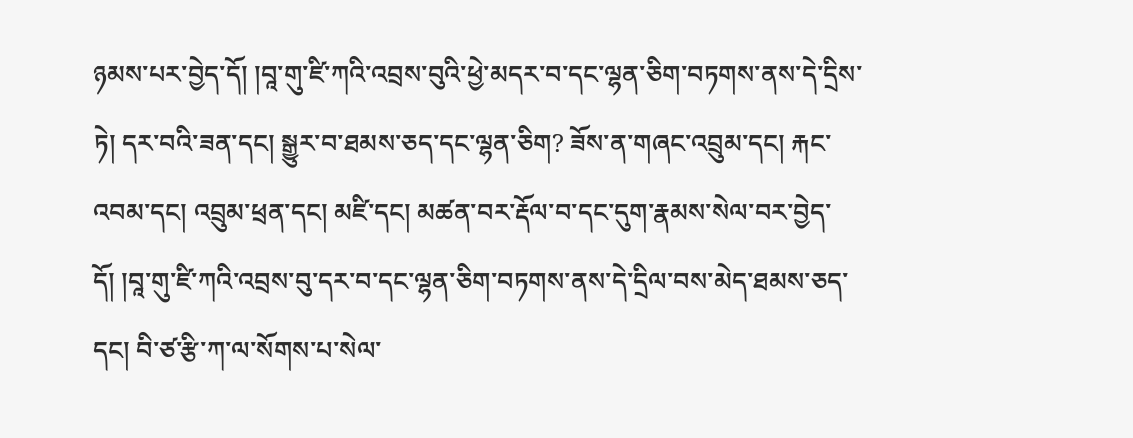ཉམས་པར་བྱེད་དོ། །བཱ་གུ་ཛི་ཀའི་འབྲས་བུའི་ཕྱེ་མདར་བ་དང་ལྷན་ཅིག་བཏགས་ནས་དེ་དྲིས་ཏེ། དར་བའི་ཟན་དང། སྒྱུར་བ་ཐམས་ཅད་དང་ལྷན་ཅིག? ཟོས་ན་གཞང་འབྲུམ་དང། རྐང་འབམ་དང། འབྲུམ་ཕྲན་དང། མཛི་དང། མཚན་བར་རྡོལ་བ་དང་དུག་རྣམས་སེལ་བར་བྱེད་དོ། །བཱ་གུ་ཛི་ཀའི་འབྲས་བུ་དར་བ་དང་ལྷན་ཅིག་བཏགས་ནས་དེ་དྲིལ་བས་མེད་ཐམས་ཅད་དང། བི་ཙ་རྩི་ཀ་ལ་སོགས་པ་སེལ་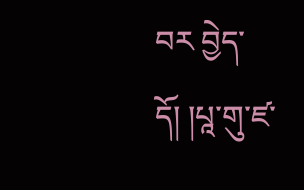བར བྱེད་དོ། །པཱ་གུ་ཛ་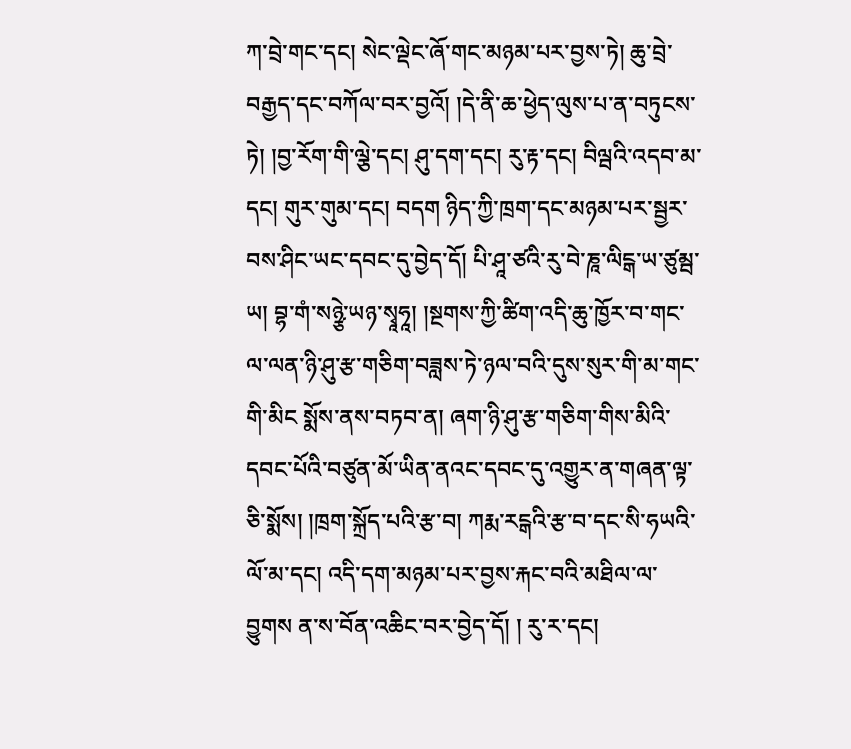ཀ་བྲེ་གང་དང། སེང་ལྡེང་ཞོ་གང་མཉམ་པར་བྱས་ཏེ། ཆུ་བྲེ་བརྒྱད་དང་བཀོལ་བར་བྱའོ། །དེ་ནི་ཆ་ཕྱེད་ལུས་པ་ན་བཏུངས་ཏེ། །བྱ་རོག་གི་ལྕེ་དང། ཤུ་དག་དང། རུ་རྟ་དང། བིལྦའི་འདབ་མ་དང། གུར་གུམ་དང། བདག ཉིད་ཀྱི་ཁྲག་དང་མཉམ་པར་སྦྱར་བས་ཤིང་ཡང་དབང་དུ་བྱེད་དོ། པི་ཤཱ་ཙའི་རུ་བེ་ཎཱ་ལིངྒ་ཡ་ཙུམྦ་ཡ། བྷ་གཾ་སཉྩེ་ཡཉ་སྭཱཧཱ། །སྔགས་ཀྱི་ཚིག་འདི་ཆུ་ཁྱོར་བ་གང་ལ་ལན་ཉི་ཤུ་རྩ་གཅིག་བཟླས་ཏེ་ཉལ་བའི་དུས་སུར་གི་མ་གང་གི་མིང སྨོས་ནས་བཏབ་ན། ཞག་ཉི་ཤུ་རྩ་གཅིག་གིས་མིའི་དབང་པོའི་བཙུན་མོ་ཡིན་ནའང་དབང་དུ་འགྱུར་ན་གཞན་ལྟ་ཅི་སྨོས། །ཁྲག་སྐྲོད་པའི་རྩ་བ། ཀརྨ་རངྒའི་རྩ་བ་དང་སི་ཧཡའི་ལོ་མ་དང། འདི་དག་མཉམ་པར་བྱས་རྐང་བའི་མཐིལ་ལ་བྱུགས ན་ས་བོན་འཆིང་བར་བྱེད་དོ། ། རུ་ར་དང།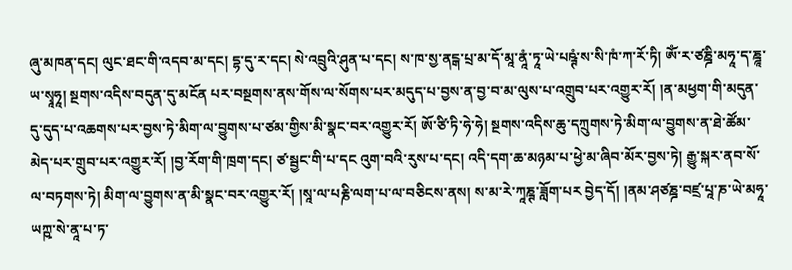ཞུ་མཁན་དང། ལུང་ཐང་གི་འདབ་མ་དང། དྷ་དུ་ར་དང། སེ་འབྲུའི་ཤུན་པ་དང། ས་ཁ་སྱ་ནངྒ་པྲ་མ་དོ་མཱ་ནཱཾ་ཏཱ་ཡེ་པཥྚཾ་ས་སི་ཁཾ་ཀ་རོ་ཏི། ཨོཾ་ར་ཙཎྜི་མཧཱ་ད་ཎྜཱ་ཡ་སྭཱཧཱ། སྔགས་འདིས་བདུན་དུ་མངོན པར་བསྔགས་ནས་གོས་ལ་སོགས་པར་མདུད་པ་བྱས་ན་བྱ་བ་མ་ལུས་པ་འགྲུབ་པར་འགྱུར་རོ། །ན་མཕྱག་གི་མདུན་དུ་དུད་པ་འཆགས་པར་བྱས་ཏེ་མིག་ལ་བྱུགས་པ་ཙམ་གྱིས་མི་སྣང་བར་འགྱུར་རོ། ཨོ་ཙི་ཏི་ཧེ་ཧེ། སྔགས་འདིས་ཆུ་དཀྲུགས་ཏེ་མིག་ལ་བྱུགས་ན་ཐེ་ཚོམ་མེད་པར་གྲུབ་པར་འགྱུར་རོ། །བྱ་རོག་གི་ཁྲག་དང། ཙ་སྦྱང་གི་པ་དང འུག་བའི་རུས་པ་དང། འདི་དག་ཆ་མཉམ་པ་ཕྱེ་མ་ཞིབ་མོར་བྱས་ཏེ། རྒྱུ་སྐར་ནབ་སོ་ལ་བཏགས་ཏེ། མིག་ལ་བྱུགས་ན་མི་སྣང་བར་འགྱུར་རོ། །སཱ་ལ་པརྞི་ལག་པ་ལ་བཅིངས་ནས། ས་མ་རེ་ཀཱཎྚ་ཟློག་པར བྱེད་དོ། །ནམ་ཤཙཎྜ་བཛྲ་པཱ་ཎ་ཡེ་མཧཱ་ཡཀྵ་སེ་ནཱ་པ་ཏ་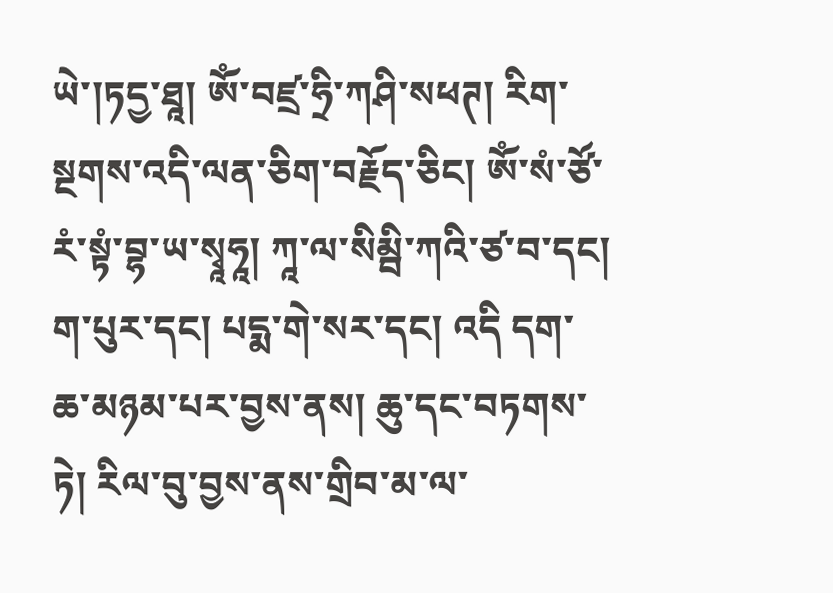ཡེ་།ཏདྱ་ཐཱ། ཨོཾ་བཛྲ་ཧྲི་ཀཤི་སཕཊ། རིག་སྔགས་འདི་ལན་ཅིག་བརྗོད་ཅིང། ཨོཾ་སཾ་ཙོ་རཾ་སྟཾ་བྷ་ཡ་སྭཱཧཱ། ཀཱ་ལ་སིམྦི་ཀའི་ཙ་བ་དང། ག་པུར་དང། པདྨ་གེ་སར་དང། འདི དག་ཆ་མཉམ་པར་བྱས་ནས། ཆུ་དང་བཏགས་ཏེ། རིལ་བུ་བྱས་ནས་གྲིབ་མ་ལ་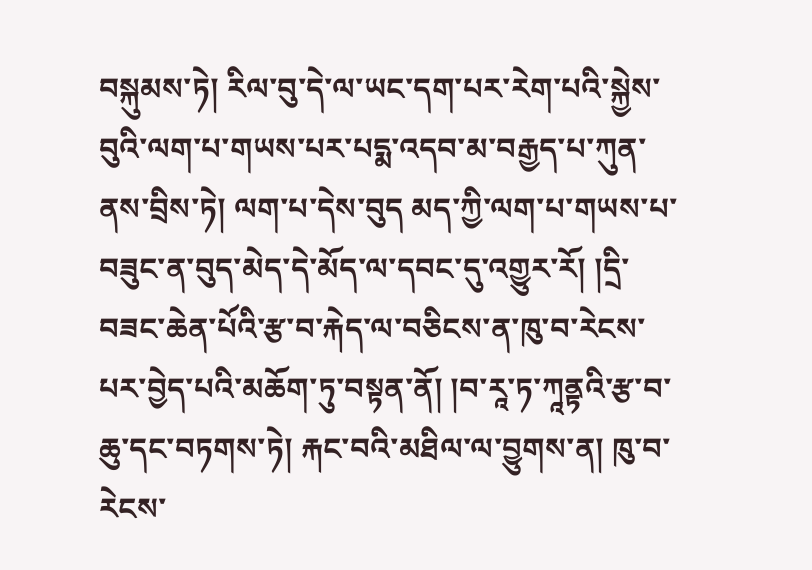བསྐུམས་ཏེ། རིལ་བུ་དེ་ལ་ཡང་དག་པར་རེག་པའི་སྐྱེས་བུའི་ལག་པ་གཡས་པར་པདྨ་འདབ་མ་བརྒྱད་པ་ཀུན་ནས་བྲིས་ཏེ། ལག་པ་དེས་བུད མད་ཀྱི་ལག་པ་གཡས་པ་བཟུང་ན་བུད་མེད་དེ་མོད་ལ་དབང་དུ་འགྱུར་རོ། །དྲི་བཟང་ཆེན་པོའི་རྩ་བ་རྐེད་ལ་བཅིངས་ན་ཁུ་བ་རེངས་པར་བྱེད་པའི་མཆོག་ཏུ་བསྟན་ནོ། །བ་རཱ་ཏ་ཀཱནྟའི་རྩ་བ་ཆུ་དང་བཏགས་ཏེ། རྐང་བའི་མཐིལ་ལ་བྱུགས་ན། ཁུ་བ་རེངས་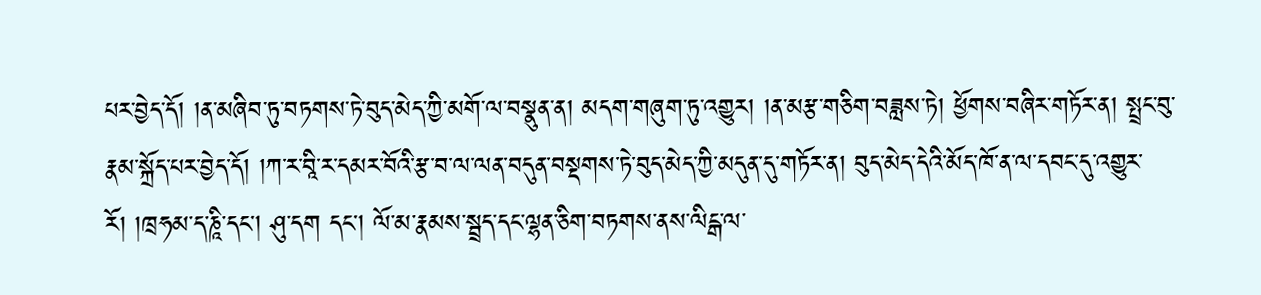པར་བྱེད་དོ། །ན་མཞིབ་ཏུ་བཏགས་ཏེ་བུད་མེད་ཀྱི་མགོ་ལ་བསྣུན་ན། མདག་གཞུག་ཏུ་འགྱུར། །ན་མརྩ་གཅིག་བཟླས་ཏེ། ཕྱོགས་བཞིར་གཏོར་ན། སྤྲང་བུ་རྣམ་སྐྲོད་པར་བྱེད་དོ། །ཀ་ར་བཱི་ར་དམར་བོའི་རྩ་བ་ལ་ལན་བདུན་བསྡགས་ཏེ་བུད་མེད་ཀྱི་མདུན་དུ་གཏོར་ན། བུད་མེད་དེའི་མོད་ཁོ་ན་ལ་དབང་དུ་འགྱུར་རོ། །ཁྲཧམ་ད་ཎཱི་དང། ཤུ་དག དང། ལོ་མ་རྣམས་སྦྲད་དང་ལྷན་ཅིག་བཏགས་ནས་ལིངྒ་ལ་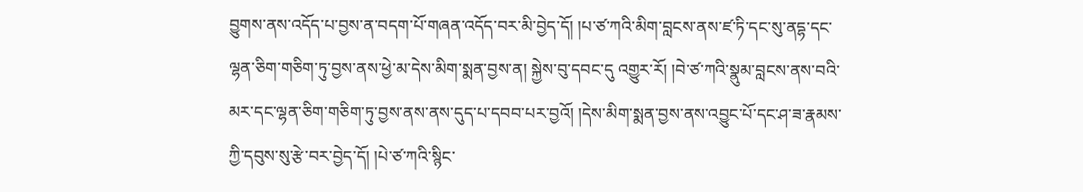བྱུགས་ནས་འདོད་པ་བྱས་ན་བདག་པོ་གཞན་འདོད་བར་མི་བྱེད་དོ། །པ་ཙ་ཀའི་མིག་བླངས་ནས་ཛ་ཏི་དང་སུ་ནདྷ་དང་ལྷན་ཅིག་གཅིག་ཏུ་བྱས་ནས་ཕྱེ་མ་དེས་མིག་སྨན་བྱས་ན། སྐྱེས་བུ་དབང་དུ འགྱུར་རོ། །བེ་ཙ་ཀའི་སྣུམ་བླངས་ནས་བའི་མར་དང་ལྷན་ཅིག་གཅིག་ཏུ་བྱས་ནས་ནས་དུད་པ་དབབ་པར་བྱའོ། །དེས་མིག་སྨན་བྱས་ནས་འབྱུང་པོ་དང་ཤ་ཟ་རྣམས་ཀྱི་དབུས་སུ་རྩེ་བར་བྱེད་དོ། །པེ་ཙ་ཀའི་སྙིང་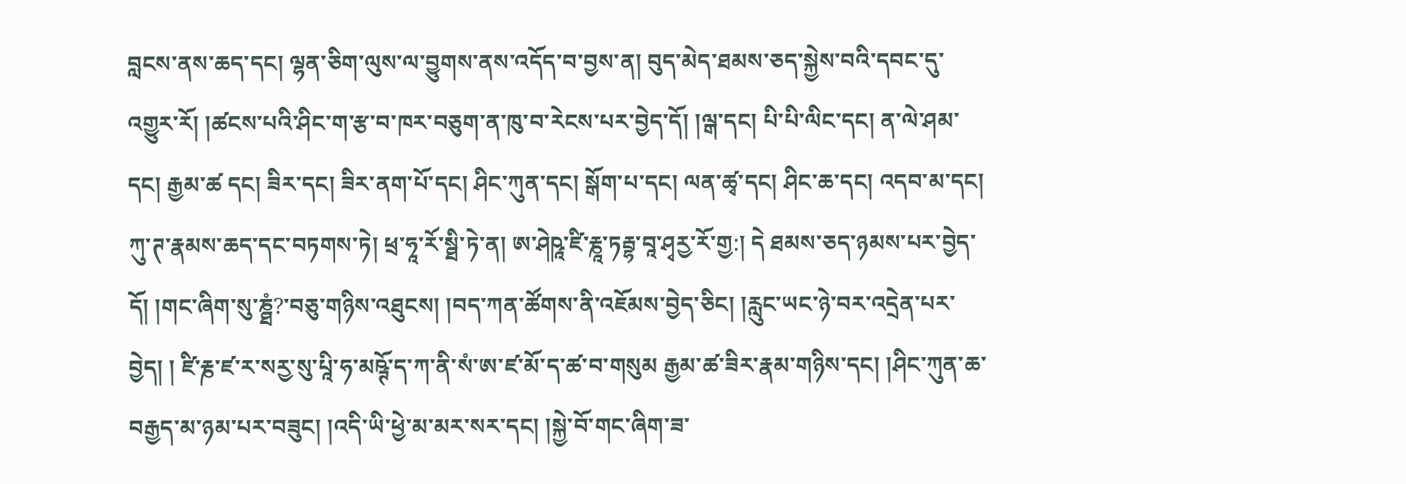བླངས་ནས་ཆད་དང། ལྷན་ཅིག་ལུས་ལ་བྱུགས་ནས་འདོད་བ་བྱས་ན། བུད་མེད་ཐམས་ཅད་སྐྱེས་བའི་དབང་དུ་འགྱུར་རོ། །ཚངས་པའི་ཤིང་ག་རྩ་བ་ཁར་བཅུག་ན་ཁུ་བ་རེངས་པར་བྱེད་དོ། །ལྒ་དང། པི་པི་ལིང་དང། ན་ལེ་ཤམ་དང། རྒྱམ་ཚ དང། ཟིར་དང། ཟིར་ནག་པོ་དང། ཤིང་ཀུན་དང། སྒོག་པ་དང། ལན་ཚྭ་དང། ཤིང་ཆ་དང། འདབ་མ་དང། ཀུ་ཊ་རྣམས་ཆད་དང་བཏགས་ཏེ། ཕྲ་ཧཱ་རོ་སྠི་ཏེ་ན། ཨ་ཤེཥཱ་ཛི་རྞཱ་ཏརྦྷ་བཱ་ཤྭརྱ་རོ་གྱ:། དེ ཐམས་ཅད་ཉམས་པར་བྱེད་དོ། །གང་ཞིག་སུ་ཎྠཾ?་བཅུ་གཉིས་འཐུངས། །བད་ཀན་ཚོགས་ནི་འཇོམས་བྱེད་ཅིང། །རླུང་ཡང་ཉེ་བར་འདྲེན་པར་བྱེད། ། ཛི་རྞ་ཛ་ར་སརྱ་སུ་པཱི་ཧ་མཥྚོ་ད་ཀ་ནི་སཾ་ཨ་ཛ་མོ་ད་ཚ་བ་གསུམ རྒྱམ་ཚ་ཟིར་རྣམ་གཉིས་དང། །ཤིང་ཀུན་ཆ་བརྒྱད་མ་ཉམ་པར་བཟུང། །འདི་ཡི་ཕྱེ་མ་མར་སར་དང། །སྐྱེ་བོ་གང་ཞིག་ཟ་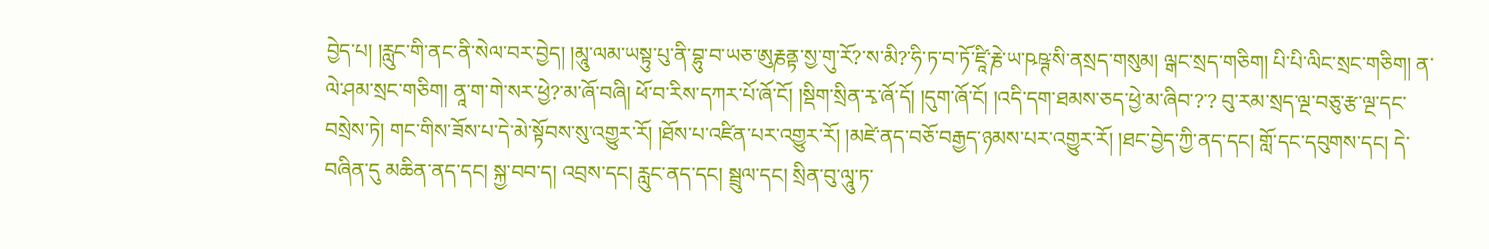བྱེད་པ། །རླུང་གི་ནང་ནི་སེལ་བར་བྱེད། །མཱུ་ལམ་ཡསྟུ་པུ་ནི་བྷུ་བ་ཡཅ་ཨུརྞནྟ་སྱ་གུ་རོ?་ས་མི?་ཧི་ཏ་བ་ཏོ་ཛཱི་རྞེ་ཡ་ཥཥྚ་སི་ནསྲད་གསུམ། ལྒང་སྲད་གཅིག། པི་པི་ལིང་སྲང་གཅིག། ན་ལེ་ཤམ་སྲང་གཅིག། ནཱ་ག་གེ་སར་ཕྱེ?་མ་ཞོ་བཞི། ཕོ་བ་རིས་དཀར་པོ་ཞོ་ངོ། །སྡིག་སྲིན་རྭ་ཞོ་དོ། །དུག་ཞོ་ངོ། །འདི་དག་ཐམས་ཅད་ཕྱེ་མ་ཞིབ་?་? བུ་རམ་སྲད་ལྔ་བཅུ་རྩ་ལྔ་དང་བསྲེས་ཏེ། གང་གིས་ཟོས་པ་དེ་མེ་སྟོབས་སུ་འགྱུར་རོ། །ཐོས་པ་འཛིན་པར་འགྱུར་རོ། །མཛེ་ནད་བཅོ་བརྒྱད་ཉམས་པར་འགྱུར་རོ། །ཐང་བྱེད་ཀྱི་ནད་དང། གློ་དང་དབུགས་དང། དེ་བཞིན་དུ མཆིན་ནད་དང། སྐྱ་བབ་ད། འབྲས་དང། རླུང་ནད་དང། སྦྲུལ་དང། སྲིན་བུ་ལཱུ་ཏ་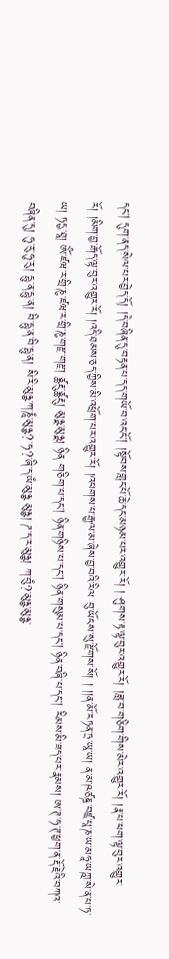དང། དུག་ནད་སེལ་པར་བྱེད་དོ། །དེ་བཞིན་དུ་བརྟན་པ་དད་གཡོ་བ་འང་ངོ། །སྟོབས་གླང་པོ་ཆེ་དང་མཉམ་པར་འགྱུར་རོ། ། ཤུགས་རྟ་ལྟ་བུར་འགྱུར་རོ། །ཟླ་བ་གཅིག་གིས་མེར་འགྱུར་རོ། །རྣ་པ་ཕག་ལྟ་བུར་འགྱུར་རོ། །མིག་བྱ་རྒོད་ལྟ་བུར་འགྱུར་རོ། །འདི་ཐམས་ཅད་ཀྱིས་མི་འཕྲོག་པར་འགྱུར་རོ། །འཕགས་པ་རྒྱལ་མ་ཞེས་བྱ་བའི་རིལ བུ་ཡོངས་སུ་རྫོགས་སོ། ། །།ན་མོ་རཏན་ཏྲ་ཡཱ་ཡ། ན་མ་ཥཙཎྜ་བཛྲ་པཱ་ཎ་ཡ་མཧཱ་ཡཀྵ་སེ་ན་པ་ཏ་ཡ། ཏདྱ་ཐཱ། ཨོཾ་ཛཝ་ར་གྲི་ཎུ་ཛཝ་ར་གྲི་ཎུ་གརྫ་གརྫ། ཙྪརྡུ་ཙྪརྡུ། མུཉྫ་མུཉྫ། ཉིན གཅིག་པ་དང། ཉིན་གཉིས་པ་དང། ཉིན་གསུམ་པ་དང། ཉིན་བཞི་པ་དང། རིམས་མི་ཟད་པར་རྣམས། ཨ་ཊ་ཧ་ཊ་ཕྱག་ན་རྡོ་རྗེའི་བཀའ་བཞིན་དུ། ཧུ་རུ་ཧུ་རུ། དྷུ་ན་དྷུ་ན། བི་དྷུ་ན་བི་དྷུ་ན། སི་རི་མུཉྩ་ཀ་ཎཱཾ་མུཉྩ?་ཧ?་ཞི་ད་ཡཾ་མུཉྩ མུཉྩ། ཌ་ད་ར་མུཉྩ། ཀ་བུཾ?་མུཉྩ་མུཉྩ་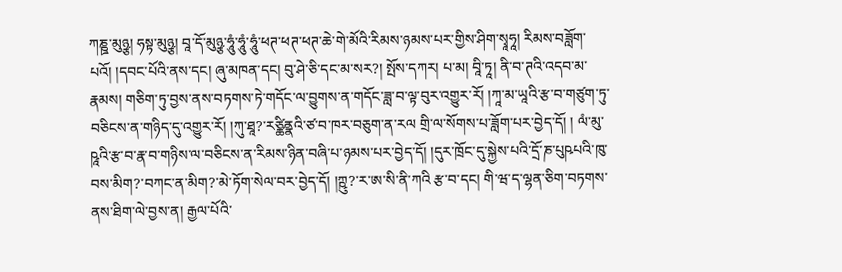ཀཎྛ་མུཉྩ། ཧསྟ་མུཉྩ། བཱ་དོ་མུཉྩ་ཧཱུཾ་ཧཱུཾ་ཧཱུཾ་ཕཊ་ཕཊ་ཕཊ་ཆེ་གེ་མོའི་རིམས་ཉམས་པར་གྱིས་ཤིག་སྭཱཧཱ། རིམས་བཟློག་པའོ། །དབང་པོའི་ནས་དང། ཞུ་མཁན་དང། བུ་ཤེ་ཅི་དང་མ་སར?། སྤོས་དཀར། པ་མ། བཱི་ཏཱ། ནི་བ་ཊའི་འདབ་མ་རྣམས། གཅིག་ཏུ་བྱས་ནས་བཏགས་ཏེ་གདོང་ལ་བྱུགས་ན་གདོང་ཟླ་བ་ལྟ་བུར་འགྱུར་རོ། །ཀཱ་མ་ཡཱའི་རྩ་བ་གཙུག་ཏུ་བཅིངས་ན་གཉིད་དུ་འགྱུར་རོ། །ཀུ་ཐཱ?་རཙྪིནྣའི་ཙ་བ་ཁར་བཅུག་ན་རལ གྲི་ལ་སོགས་པ་ཟློག་པར་བྱེད་དོ། ། ལཾ་མུ་ཥཱའི་རྩ་བ་རྣ་བ་གཉིས་ལ་བཅིངས་ན་རིམས་ཉིན་བཞི་པ་ཉམས་པར་བྱེད་དོ། །དུར་ཁྲོང་དུ་སྐྱེས་པའི་དྲོ་ཎ་པུཥཔའི་ཁུ་བས་མིག?་བཀང་ན་མིག?་མེ་ཏོག་སེལ་བར་བྱེད་དོ། །ཀྵུ?་ར་ཨ་སི་ནི་ཀའི རྩ་བ་དང། གི་ཝ་ད་ལྷན་ཅིག་བཏགས་ནས་ཐིག་ལེ་བྱས་ན། རྒྱལ་པོའི་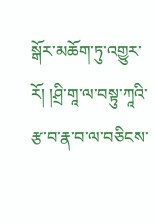སྒོར་མཆོག་ཏུ་འགྱུར་རོ། །ཤྲི་གཱ་ལ་བསྟུ་ཀཱའི་རྩ་བ་རྣ་བ་ལ་བཅིངས་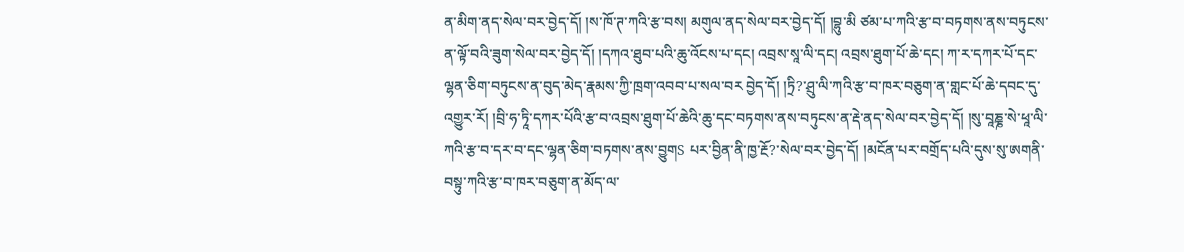ན་མིག་ནད་སེལ་བར་བྱེད་དོ། །ས་ཁོ་ཊ་ཀའི་རྩ་བས། མགུལ་ནད་སེལ་བར་བྱེད་དོ། །བྷུ་མི ཙམ་པ་ཀའི་རྩ་བ་བཏགས་ནས་བཏུངས་ན་ལྟོ་བའི་ཟུག་སེལ་བར་བྱེད་དོ། །དཀའ་ཐུབ་པའི་ཆུ་འོངས་པ་དང། འབྲས་སཱ་ལི་དང། འབྲས་ཐུག་པོ་ཆེ་དང། ཀ་ར་དཀར་པོ་དང་ལྷན་ཅིག་བཏུངས་ན་བུད་མེད་རྣམས་ཀྱི་ཁྲག་འབབ་པ་སལ་བར བྱེད་དོ། །ཏྲི?་ཤྲུ་ལི་ཀའི་རྩ་བ་ཁར་བཅུག་ན་གླང་པོ་ཆེ་དབང་དུ་འགྱུར་རོ། །བྲི་ཧ་ཏཱི་དཀར་པོའི་རྩ་བ་འབྲས་ཐུག་པོ་ཆེའི་ཆུ་དང་བཏགས་ནས་བཏུངས་ན་རྡེ་ནད་སེལ་བར་བྱེད་དོ། །སུ་བཱཎྞ་སེ་ཕཱ་ལི་ཀའི་རྩ་བ་དར་བ་དང་ལྷན་ཅིག་བཏགས་ནས་བྱུགS པར་བྱིན་ནི་ཁྱ་རྔོ?་སེལ་བར་བྱེད་དོ། །མངོན་པར་བགྲོད་པའི་དུས་སུ་ཨགནི་བསྟུ་ཀའི་རྩ་བ་ཁར་བཅུག་ན་མོད་ལ་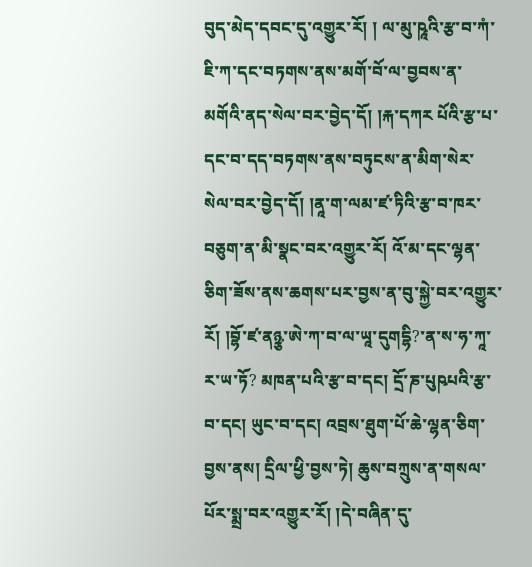བུད་མེད་དབང་དུ་འགྱུར་རོ། ། ལ་མུ་ཥཱའི་རྩ་བ་ཀཾ་ཇི་ཀ་དང་བཏགས་ནས་མགོ་བོ་ལ་བྱབས་ན་མགོའི་ནད་སེལ་བར་བྱེད་དོ། །རྐ་དཀར པོའི་རྩ་པ་དང་བ་དད་བཏགས་ནས་བཏུངས་ན་མིག་སེར་སེལ་བར་བྱེད་དོ། །ནཱ་ག་ལམ་ཛ་ཏིའི་རྩ་བ་ཁར་བཅུག་ན་མི་སྣང་བར་འགྱུར་རོ། འོ་མ་དང་ལྷན་ཅིག་ཟོས་ནས་ཆགས་པར་བྱས་ན་བུ་སྐྱེ་བར་འགྱུར་རོ། །བྷོ་ཛ་ནཉྩ་ཨེ་ཀ་བ་ལ་ཡཱ་དུགདྷི?་ན་ས་ཧ་ཀཱ་ར་ཡ་ཏོ? མཁན་པའི་རྩ་བ་དང། དྲོ་ཎ་པུཥཔའི་རྩ་བ་དང། ཡུང་བ་དང། འབྲས་ཐུག་པོ་ཆེ་ལྷན་ཅིག་བྱས་ནས། དྲིལ་ཕྱི་བྱས་ཏེ། ཆུས་བཀྲུས་ན་གསལ་པོར་སྨྲ་བར་འགྱུར་རོ། །དེ་བཞིན་དུ་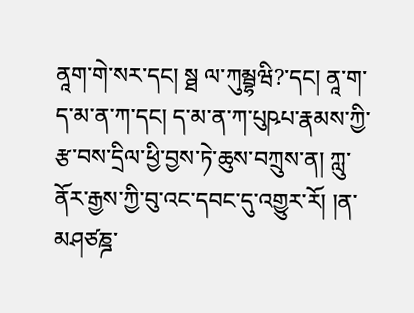ནཱག་གེ་སར་དང། སྠ ལ་ཀུམྦྷཝི?་དང། ནཱ་ག་ད་མ་ན་ཀ་དང། ད་མ་ན་ཀ་པུཥཔ་རྣམས་ཀྱི་རྩ་བས་དྲིལ་ཕྱི་བྱས་ཏེ་ཆུས་བཀྲུས་ན། ཀླུ་ནོར་རྒྱས་ཀྱི་བུ་འང་དབང་དུ་འགྱུར་རོ། །ན་མཤཙཎྜ་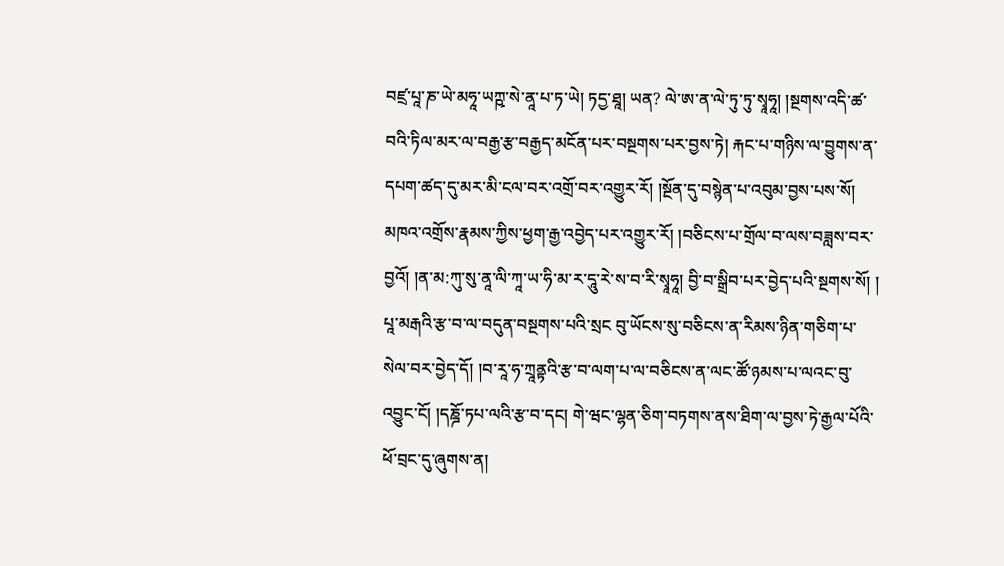བཛྲ་པཱ་ཎ་ཡེ་མཧཱ་ཡཀྵ་སེ་ནཱ་པ་ཏ་ཡེ། ཏདྱ་ཐཱ། ཡན? ལེ་ཨ་ན་ལེ་ཏུ་ཏུ་སྭཱཧཱ། །སྔགས་འདི་ཚ་བའི་ཏིལ་མར་ལ་བརྒྱ་རྩ་བརྒྱད་མངོན་པར་བསྔགས་པར་བྱས་ཏེ། རྐང་པ་གཉིས་ལ་བྱུགས་ན་དཔག་ཚད་དུ་མར་མི་ངལ་བར་འགྲོ་བར་འགྱུར་རོ། །སྔོན་དུ་བསྙེན་པ་འབུམ་བྱས་པས་སོ། མཁའ་འགྲོས་རྣམས་ཀྱིས་ཕྱག་རྒྱ་འབྱེད་པར་འགྱུར་རོ། །བཅིངས་པ་གྲོལ་བ་ལས་བཟླས་བར་བྱའོ། །ན་མ:ཀུ་སུ་ནཱ་ལི་ཀཱ་ཡ་ཧི་མ་ར་དཱུ་རེ་ས་བ་རི་སྭཱཧཱ། བྱི་བ་སྒྲིབ་པར་བྱེད་པའི་སྔགས་སོ། ། པཱ་མརྒའི་རྩ་བ་ལ་བདུན་བསྔགས་པའི་སྲང བུ་ཡོངས་སུ་བཅིངས་ན་རིམས་ཉིན་གཅིག་པ་སེལ་བར་བྱེད་དོ། །བ་རཱ་ཧ་ཀྲཱནྟའི་རྩ་བ་ལག་པ་ལ་བཅིངས་ན་ལང་ཚོ་ཉམས་པ་ལའང་བུ་འབྱུང་ངོ། །དཎྜོ་ཏཔ་ལའི་རྩ་བ་དང། གེ་ཝང་ལྷན་ཅིག་བཏགས་ནས་ཐིག་ལ་བྱས་ཏེ་རྒྱལ་པོའི་ཕོ་བྲང་དུ་ཞུགས་ན།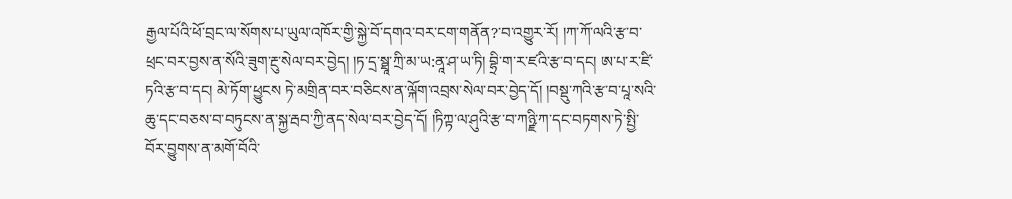རྒྱལ་པོའི་ཕོ་བྲང་ལ་སོགས་པ་ཡུལ་འཁོར་གྱི་སྐྱེ་བོ་དགའ་བར་ངག་གནོན?་བ་འགྱུར་རོ། །ཀ་ཀོ་ལའི་རྩ་བ་ཕྲང་བར་བྱས་ན་སོའི་ཟུག་རྔུ་སེལ་བར་བྱེད། །ཏ་དྲ་སྠཱ་ཀྲི་མ་ཡ:ནཱ་ཤ་ཡ་ཏི། བྷྲི་ག་ར་ཛའི་རྩ་བ་དང། ཨ་པ་ར་ཛི་ཏའི་རྩ་བ་དང། མེ་ཏོག་ཕྱུངས ཏེ་མགྲིན་བར་བཅིངས་ན་ལྐོག་འབྲས་སེལ་བར་བྱེད་དོ། །བསྡུ་ཀའི་རྩ་བ་པཱ་སའི་ཆུ་དང་བཅས་བ་བཏུངས་ན་སྐྱ་རྦབ་ཀྱི་ནད་སེལ་བར་བྱེད་དོ། །ཏིཀྟ་ལ་ཤུའི་རྩ་བ་ཀཉྫི་ཀ་དང་བཏགས་ཏེ་སྤྱི་བོར་བྱུགས་ན་མགོ་བོའི་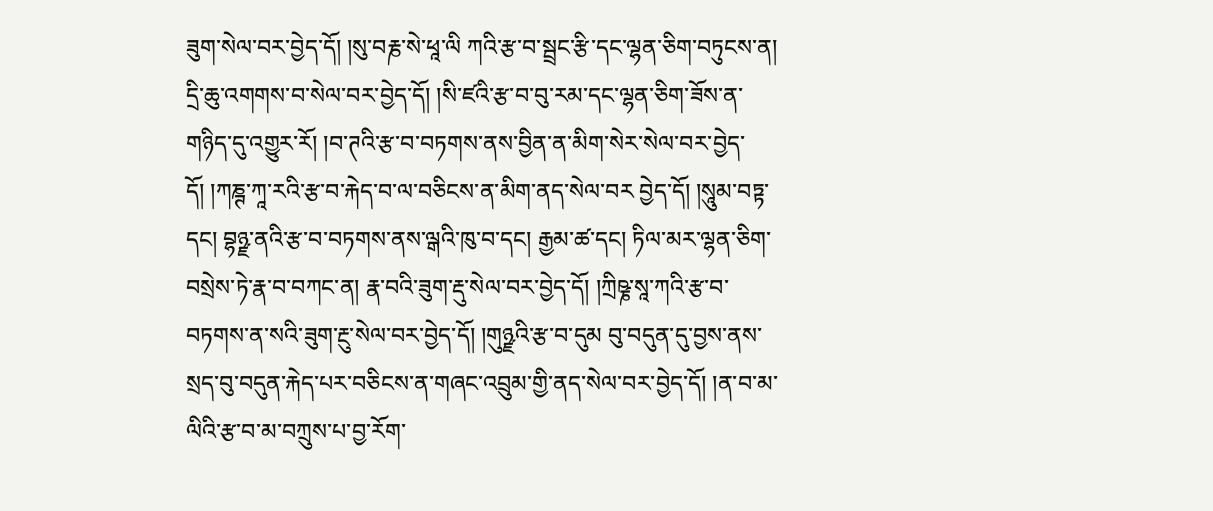ཟུག་སེལ་བར་བྱེད་དོ། །སུ་བརྞ་སེ་ཕཱ་ལི ཀའི་རྩ་བ་སྦྲང་རྩི་དང་ལྷན་ཅིག་བཏུངས་ན། དྲི་ཆུ་འགགས་བ་སེལ་བར་བྱེད་དོ། །སི་ཛའི་རྩ་བ་བུ་རམ་དང་ལྷན་ཅིག་ཟོས་ན་གཉིད་དུ་འགྱུར་རོ། །བ་ཊའི་རྩ་བ་བཏགས་ནས་བྱིན་ན་མིག་སེར་སེལ་བར་བྱེད་དོ། །ཀཎྚ་ཀཱ་རའི་རྩ་བ་རྐེད་བ་ལ་བཅིངས་ན་མིག་ནད་སེལ་བར བྱེད་དོ། །སཱུམ་བཏྟ་དང། བྷཉྫ་ནའི་རྩ་བ་བཏགས་ནས་ལྒའི་ཁུ་བ་དང། རྒྱམ་ཚ་དང། ཏིལ་མར་ལྷན་ཅིག་བསྲེས་ཏེ་རྣ་བ་བཀང་ན། རྣ་བའི་ཟུག་རྡུ་སེལ་བར་བྱེད་དོ། །ཀྲིཥྞ་སཱ་ཀའི་རྩ་བ་བཏགས་ན་སའི་ཟུག་རྔུ་སེལ་བར་བྱེད་དོ། །གུཉྫའི་རྩ་བ་དུམ བུ་བདུན་དུ་བྱས་ནས་སྲད་བུ་བདུན་རྐེད་པར་བཅིངས་ན་གཞང་འབྲུམ་གྱི་ནད་སེལ་བར་བྱེད་དོ། །ན་བ་མ་ལིའི་རྩ་བ་མ་བཀྲུས་པ་བྱ་རོག་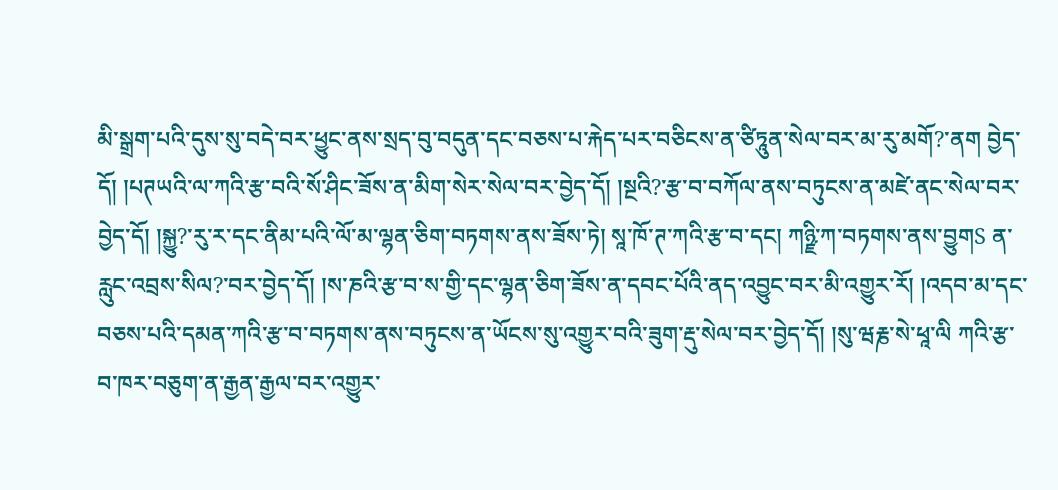མི་སྒྲག་པའི་དུས་སུ་བདེ་བར་ཕྱུང་ནས་སྲད་བུ་བདུན་དང་བཅས་པ་རྐེད་པར་བཅིངས་ན་ཙིཏཱུན་སེལ་བར་མ་རུ་མགོ?་ནག བྱེད་དོ། །པཊཡའི་ལ་ཀའི་རྩ་བའི་སོ་ཤིང་ཟོས་ན་མིག་སེར་སེལ་བར་བྱེད་དོ། །སྔའི?་རྩ་བ་བཀོལ་ནས་བཏུངས་ན་མཛེ་ནང་སེལ་བར་བྱེད་དོ། །སྐྱུ?་རུ་ར་དང་ནིམ་པའི་ལོ་མ་ལྷན་ཅིག་བཏགས་ནས་ཟོས་ཏེ། སཱ་ཁོ་ཊ་ཀའི་རྩ་བ་དང། ཀཉྫི་ཀ་བཏགས་ནས་བྱུགS ན་རླུང་འབྲས་སིལ?་བར་བྱེད་དོ། །ས་ཎའི་རྩ་བ་ས་གྱི་དང་ལྷན་ཅིག་ཟོས་ན་དབང་པོའི་ནད་འབྱུང་བར་མི་འགྱུར་རོ། །འདབ་མ་དང་བཅས་པའི་དམན་ཀའི་རྩ་བ་བཏགས་ནས་བཏུངས་ན་ཡོངས་སུ་འགྱུར་བའི་ཟུག་རྡུ་སེལ་བར་བྱེད་དོ། །སུ་ཝརྞ་སེ་ཕཱ་ལི ཀའི་རྩ་བ་ཁར་བཅུག་ན་རྒྱན་རྒྱལ་བར་འགྱུར་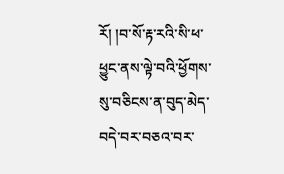རོ། །བ་སོ་རྟ་རའི་སི་ཕ་ཕྱུང་ནས་ལྟེ་བའི་ཕྱོགས་སུ་བཅིངས་ན་བུད་མེད་བདེ་བར་བཅའ་བར་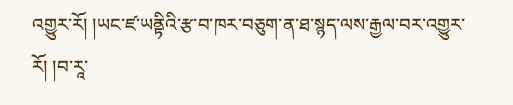འགྱུར་རོ། །ཡང་ཛ་ཡནྟིའི་རྩ་བ་ཁར་བཅུག་ན་ཐ་སྙད་ལས་རྒྱལ་བར་འགྱུར་རོ། །བ་རཱ་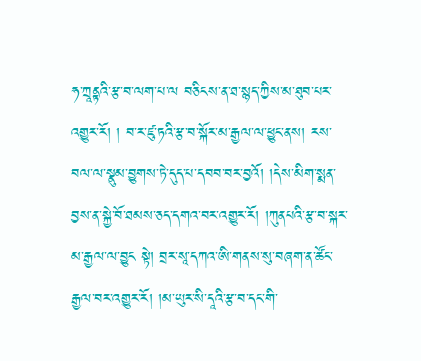ཧ་ཀྲཱནྟའི་རྩ་བ་ལག་པ་ལ བཅིངས་ན་ཐ་སྙད་ཀྱིས་མ་ཐུབ་པར་འགྱུར་རོ། ། བ་ར་ཛུ་ཏའི་རྩ་བ་སྐོར་མ་རྒྱལ་ལ་ཕྱུང་ནས། རས་བལ་ལ་སྣུམ་བྱུགས་ཏེ་དུད་པ་དབབ་བར་བྱའོ། །དེས་མིག་སྨན་བྱས་ན་སྐྱེ་བོ་ཐམས་ཅད་དགའ་བར་འགྱུར་རོ། །ཀུནཔའི་རྩ་བ་སྐར་མ་རྒྱལ་ལ་བྱུང སྟེ། བྲར་སཱ་དཀའ་ཨི་གནས་སུ་བཞག་ན་ཚོང་རྒྱལ་བར་འགྱུར་རོ། །མ་ཡུར་སི་དཱའི་རྩ་བ་དང་གི་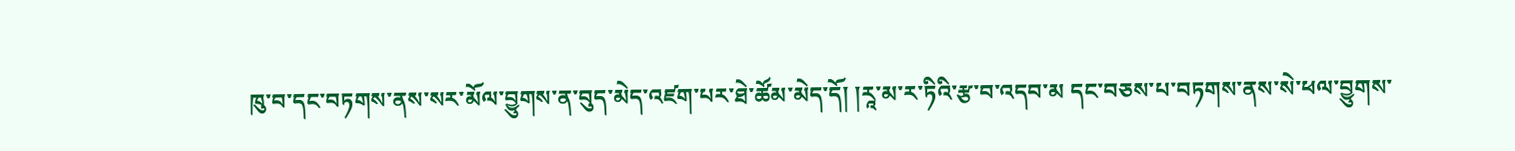ཁུ་བ་དང་བཏགས་ནས་སར་མོལ་བྱུགས་ན་བུད་མེད་འཛག་པར་ཐེ་ཚོམ་མེད་དོ། །རཱ་མ་ར་ཏིའི་རྩ་བ་འདབ་མ དང་བཅས་པ་བཏགས་ནས་སེ་ཕལ་བྱུགས་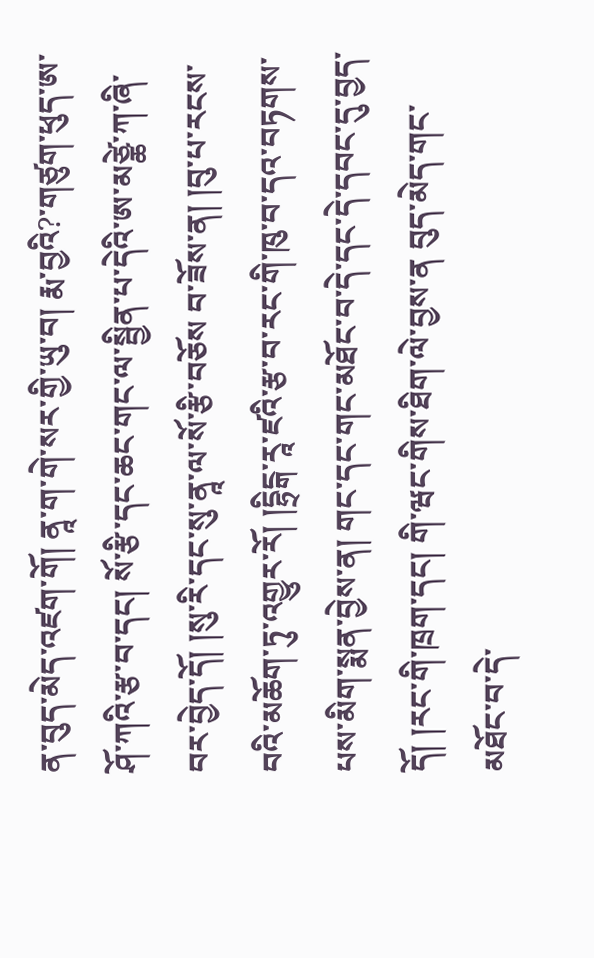ན་བུད་མེད་འཛག་གོ། ནཱ་ག་གེ་སར་གྱི་ཡུ་བ། རྨ་བྱའི?་གཙུག་ཕུད་ཨ་ཤོ་ཀའི་རྩ་བ་དང། སོ་རྩི་དང་ཆང་གང་ལ་སྦྱིན་པ་དེའི་ཨ་མཙྪེ་ཀ་ཞི་བར་བྱེད་དོ། །སུ་རི་དང་སུ་ནཱ་ལ་སོ་རྩི་བཅོས བ་ཟོས་ན། །བུ་པ་རངས་བའི་མཆོག་ཏུ་འགྱུར་རོ། །དྷྲིངྒ་རཱ་ཛའི་རྩ་བ་རང་གི་ཁུ་བ་དའ་བཏགས་པས་མིག་སྨན་བྱེས་ན། གང་དང་གང་མཐོང་བ་དེ་དང་དེ་དབང་དུ་བྱད་དོ། །རང་གི་ཁྲག་དང། གི་ཝང་གིས་ཐིག་ལེ་བྱས་ན བུད་མེད་གང་མཐོང་བ་དེ་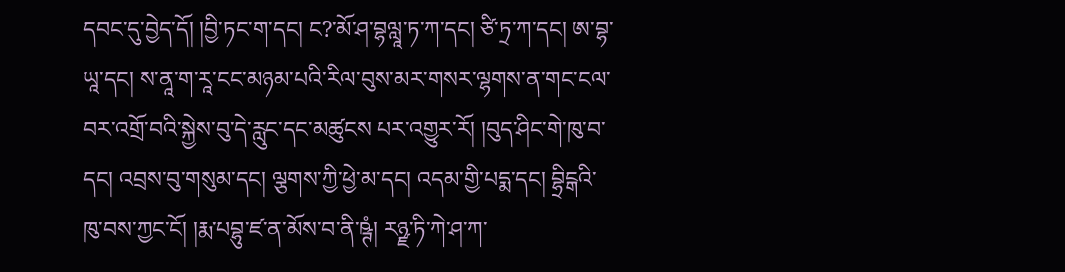དབང་དུ་བྱེད་དོ། །བྱི་ཏང་ག་དང། ང?་མོ་ཤ་བྷལླཱ་ཏ་ཀ་དང། ཙི་ཏྲ་ཀ་དང། ཨ་བྷ་ཡཱ་དང། ས་ནཱ་ག་རཱ་ངང་མཉམ་པའི་རིལ་བུས་མར་གསར་ལྷགས་ན་གང་ངལ་བར་འགྲོ་བའི་སྐྱེས་བུ་དེ་རླུང་དང་མཚུངས པར་འགྱུར་རོ། །བུད་ཤིང་གེ་ཁུ་བ་དང། འབྲས་བུ་གསུམ་དང། ལྕགས་ཀྱི་ཕྱེ་མ་དང། འདམ་གྱི་པདྨ་དང། བྷྲིངྒའི་ཁུ་བས་ཀྱང་ངོ། །རྨ་པབྷུ་ཛ་ན་མོས་བ་ནི་ཥྚཾ། རཉྫ་ཏི་ཀེ་ཤ་ཀ་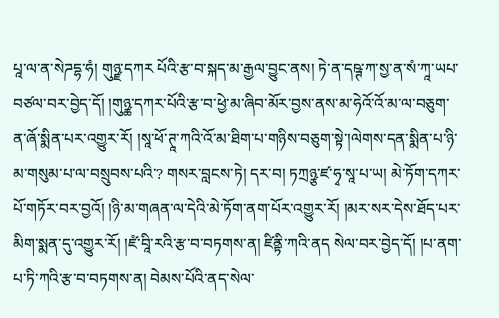པཱ་ལ་ན་སེཌདྷ་ཧཾ། གུཉྫ་དཀར པོའི་རྩ་བ་སྐད་མ་རྒྱལ་བྱུང་ནས། ཏེ་ན་དཥྚ་ཀ་སྱ་ན་སཾ་ཀཱ་ཡཔ་བཙལ་བར་བྱེད་དོ། །གུཉྪ་དཀར་པོའི་རྩ་བ་ཕྱེ་མ་ཞིབ་མོར་བྱས་ནས་མ་ཧེའོ་འོ་མ་ལ་བཅུག་ན་ཞོ་སྨིན་པར་འགྱུར་རོ། །སཱ་ཕོ་ཊཱ་ཀའི་འོ་མ་ཐིག་པ་གཉིས་བཅུག་སྟེ་།ལེགས་དན་སྨིན་པ་ཉི་མ་གསུམ་པ་ལ་བསྲུབས་པའི་? གསར་བླངས་ཏེ། དར་བ། ཏཀྲཉྩ་ཛ་ཧྭ་སཱ་པ་ཡ། མེ་ཏོག་དཀར་པོ་གཏོར་བར་བྱའོ། །ཉི་མ་གཞན་ལ་དེའི་མེ་ཏོག་ནག་པོར་འགྱུར་རོ། །མར་སར་དེས་ཐོད་པར་མིག་སྨན་དུ་འགྱུར་རོ། །ཛཾ་བཱི་རའི་རྩ་བ་བཏགས་ན། ཛིནྟི་ཀའི་ནད སེལ་བར་བྱེད་དོ། །པ་ནག་པ་ཏི་ཀའི་རྩ་བ་བཏགས་ན། བེམས་པོའི་ནད་སེལ་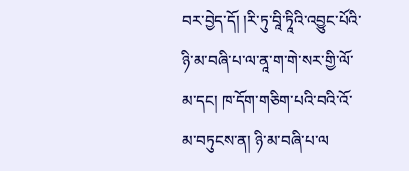བར་བྱེད་དོ། །རི་ཏུ་བཱི་ཏཱིའི་འབྱུང་པོའི་ཉི་མ་བཞི་པ་ལ་ནཱ་ག་གེ་སར་གྱི་ལོ་མ་དང། ཁ་དོག་གཅིག་པའི་བའི་འོ་མ་བཏུངས་ན། ཉི་མ་བཞི་པ་ལ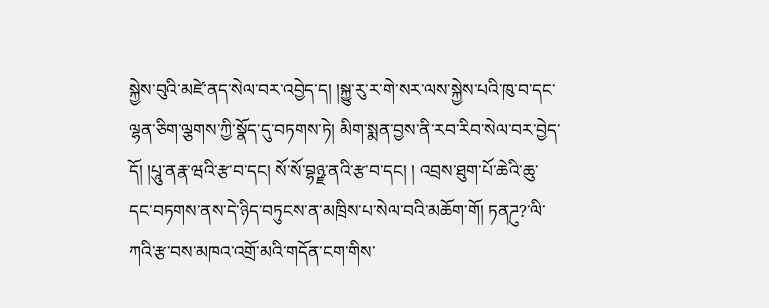སྐྱེས་བུའི་མཛེ་ནད་སེལ་བར་འབྱེད་ད། །སྐྱུ་རུ་ར་གེ་སར་ལས་སྐྱེས་པའི་ཁུ་བ་དང་ལྷན་ཅིག་ལྕགས་ཀྱི་སྣོད་དུ་བཏགས་ཏེ། མིག་སྨན་བྱས་ནི་རབ་རིབ་སེལ་བར་བྱེད་དོ། །པཱུ་ནརྣ་ཝའི་རྩ་བ་དང། སོ་སོ་བྷཉྫ་ནའི་རྩ་བ་དང། ། འབྲས་ཐུག་པོ་ཆེའི་ཆུ་དང་བཏགས་ནས་དེ་ཉིད་བཏུངས་ན་མཁྲིས་པ་སེལ་བའི་མཆོག་གོ། ཏནཌུ?་ལི་ཀའི་རྩ་བས་མཁའ་འགྲོ་མའི་གདོན་ངག་གིས་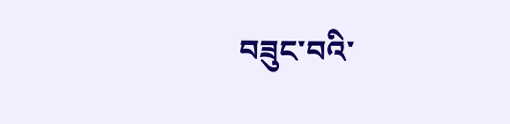བཟུང་བའི་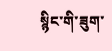སྙིང་གི་ཟུག་